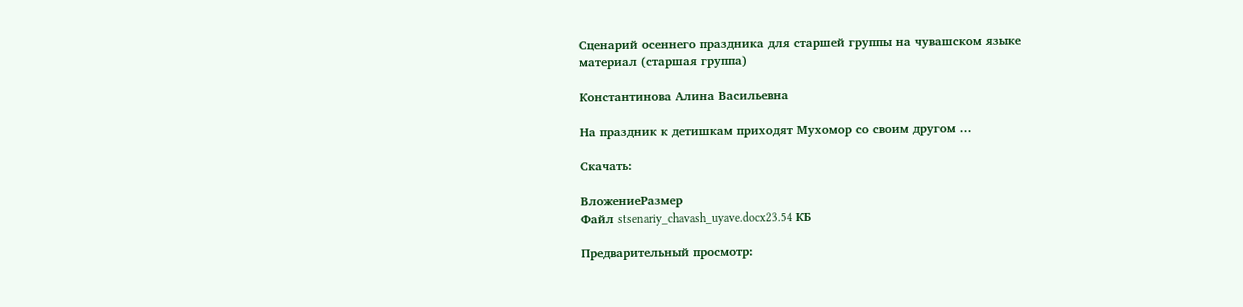Сценарий осеннего праздника для старшей группы на чувашском языке
материал (старшая группа)

Константинова Алина Васильевна

На праздник к детишкам приходят Мухомор со своим другом ...

Скачать:

ВложениеРазмер
Файл stsenariy_chavash_uyave.docx23.54 КБ

Предварительный просмотр: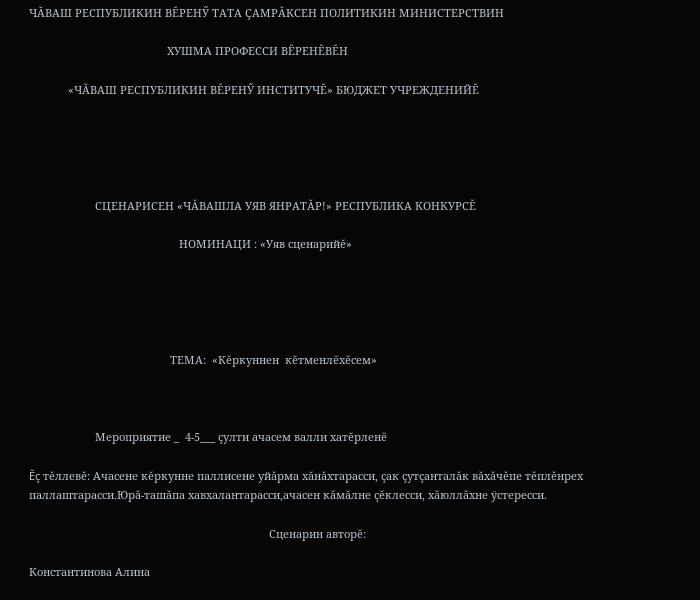ЧĂВАШ РЕСПУБЛИКИН ВĔРЕНӲ ТАТА ÇАМРĂКСЕН ПОЛИТИКИН МИНИСТЕРСТВИН

                                              ХУШМА ПРОФЕССИ ВĔРЕНĔВĔН

             «ЧĂВАШ РЕСПУБЛИКИН ВĔРЕНӲ ИНСТИТУЧĔ» БЮДЖЕТ УЧРЕЖДЕНИЙĔ





                      СЦЕНАРИСЕН «ЧĂВАШЛА УЯВ ЯНРАТĂР!» РЕСПУБЛИКА КОНКУРСĔ

                                                  НОМИНАЦИ : «Уяв сценарийĕ»





                                               ТЕМА:  «Кĕркуннен  кĕтменлĕхĕсем»



                      Мероприятие _  4-5___ çулти ачасем валли хатĕрленĕ

Ĕç тĕллевĕ: Ачасене кĕркунне паллисене уйăрма хăнăхтарасси, çак çутçанталăк вăхăчĕпе тĕплĕнрех паллаштарасси.Юрă-ташăпа хавхалантарасси,ачасен кăмăлне çĕклесси, хăюллăхне ÿстересси.

                                                                                Сценарин авторĕ:

Константинова Алина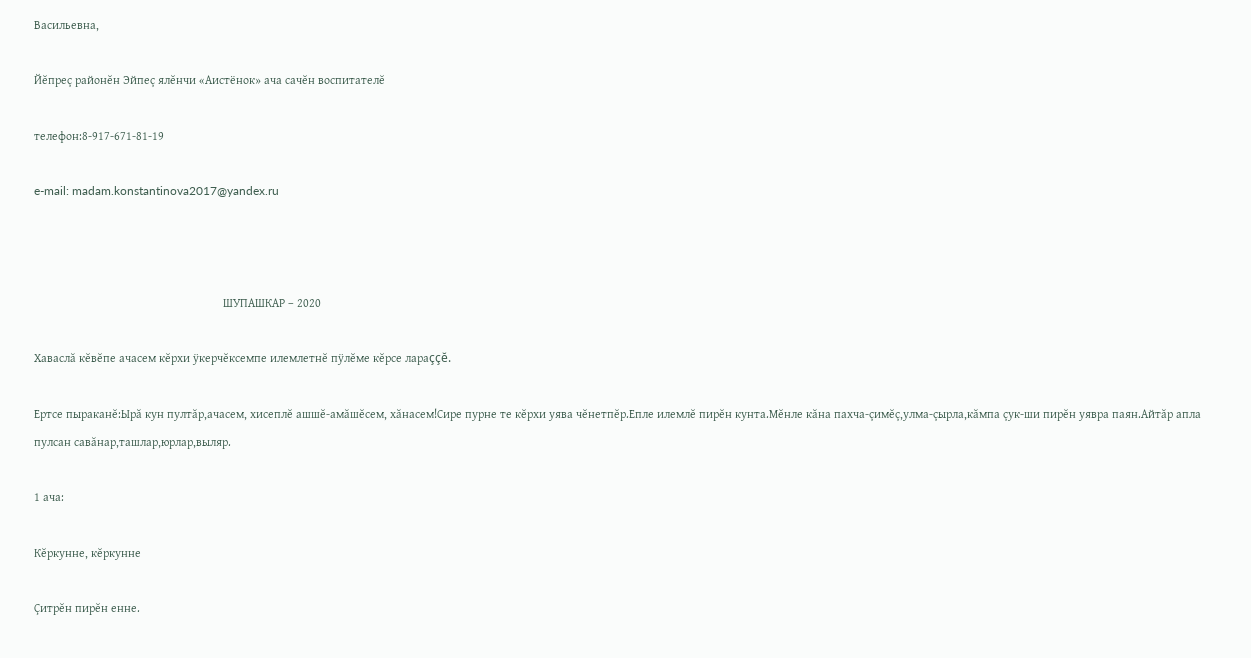Васильевна,

Йĕпреç районĕн Эйпеç ялĕнчи «Аистёнок» ача сачĕн воспитателĕ

телефон:8-917-671-81-19

e-mail: madam.konstantinova2017@yandex.ru



                                                               ШУПАШКАР – 2020

Хаваслă кĕвĕпе ачасем кĕрхи ÿкерчĕксемпе илемлетнĕ пÿлĕме кĕрсе лараççĕ.

Ертсе пыраканĕ:Ырă кун пултăр,ачасем, хисеплĕ ашшĕ-амăшĕсем, хăнасем!Сире пурне те кĕрхи уява чĕнетпĕр.Епле илемлĕ пирĕн кунта.Мĕнле кăна пахча-çимĕç,улма-çырла,кăмпа çук-ши пирĕн уявра паян.Айтăр апла пулсан савăнар,ташлар,юрлар,выляр.

1 ача:

Кĕркунне, кĕркунне

Çитрĕн пирĕн енне.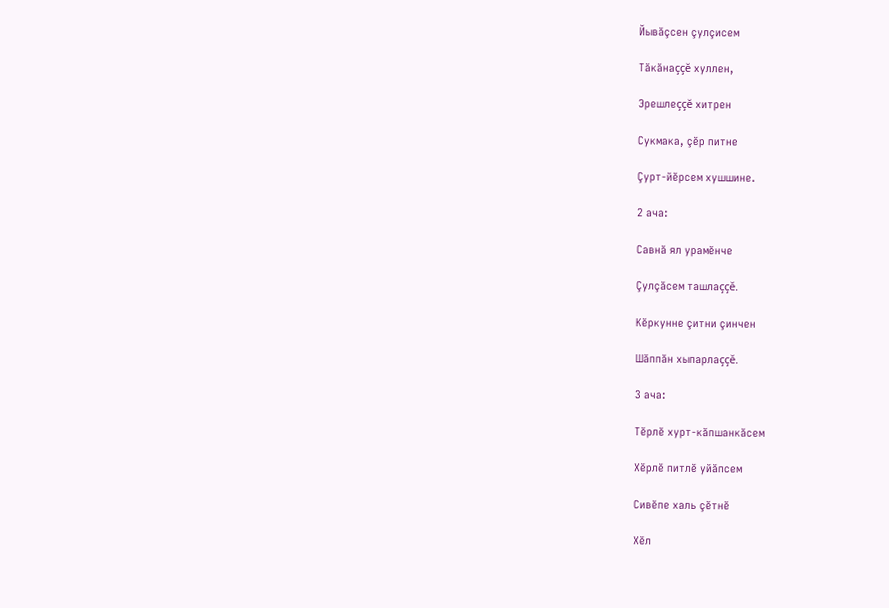Йывăçсен çулçисем

Тăкăнаççĕ хуллен,

Эрешлеççĕ хитрен

Сукмака, çĕр питне

Çурт-йĕрсем хушшине.

2 ача:

Савнă ял урамĕнче

Çулçăсем ташлаççĕ.

Кĕркунне çитни çинчен

Шăппăн хыпарлаççĕ.

3 ача:

Тĕрлĕ хурт-кăпшанкăсем

Хĕрлĕ питлĕ уйăпсем

Сивĕпе халь çĕтнĕ

Хĕл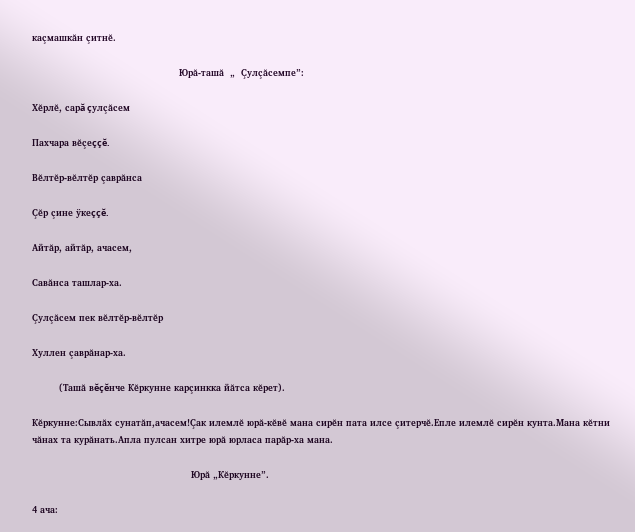каçмашкăн çитнĕ.

                                                 Юрă-ташă  „  Çулçăсемпе”:

Хĕрлĕ, сарă çулçăсем

Пахчара вĕçеççĕ.

Вĕлтĕр-вĕлтĕр çаврăнса

Çĕр çине ÿкеççĕ.

Айтăр, айтăр, ачасем,

Савăнса ташлар-ха.

Çулçăсем пек вĕлтĕр-вĕлтĕр

Хуллен çаврăнар-ха.

         (Ташă вĕçĕнче Кĕркунне карçинкка йăтса кĕрет).

Кĕркунне:Сывлăх сунатăп,ачасем!Çак илемлĕ юрă-кĕвĕ мана сирĕн пата илсе çитерчĕ.Епле илемлĕ сирĕн кунта.Мана кĕтни чăнах та курăнать.Апла пулсан хитре юрă юрласа парăр-ха мана.

                                                     Юрă „Кĕркунне”.

4 ача: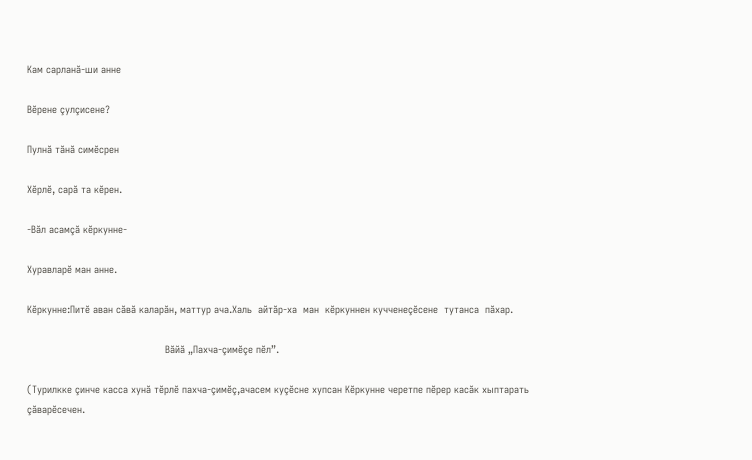Кам сарланă-ши анне

Вĕрене çулçисене?

Пулнă тăнă симĕсрен

Хĕрлĕ, сарă та кĕрен.

-Вăл асамçă кĕркунне-

Хуравларĕ ман анне.

Кĕркунне:Питĕ аван сăвă каларăн, маттур ача.Халь  айтăр-ха  ман  кĕркуннен кучченеçĕсене  тутанса  пăхар.

                                              Вăйă „Пахча-çимĕçе пĕл”.

(Турилкке çинче касса хунă тĕрлĕ пахча-çимĕç,ачасем куçĕсне хупсан Кĕркунне черетпе пĕрер касăк хыптарать çăварĕсечен.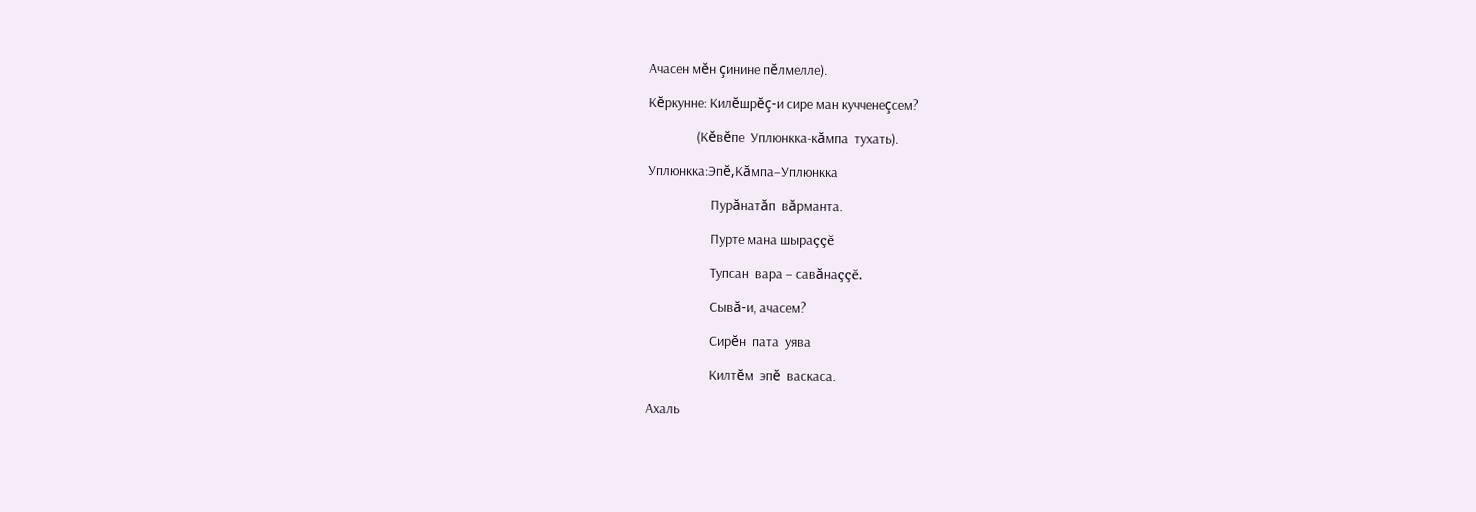Ачасен мĕн çинине пĕлмелле).

Кĕркунне: Килĕшрĕç-и сире ман кучченеçсем?

                (Кĕвĕпе  Уплюнкка-кăмпа  тухать).

Уплюнкка:Эпĕ,Кăмпа–Уплюнкка

                     Пурăнатăп  вăрманта.

                     Пурте мана шыраççĕ

                     Тупсан  вара – савăнаççĕ.

                     Сывă-и, ачасем?

                     Сирĕн  пата  уява

                     Килтĕм  эпĕ  васкаса.

Ахаль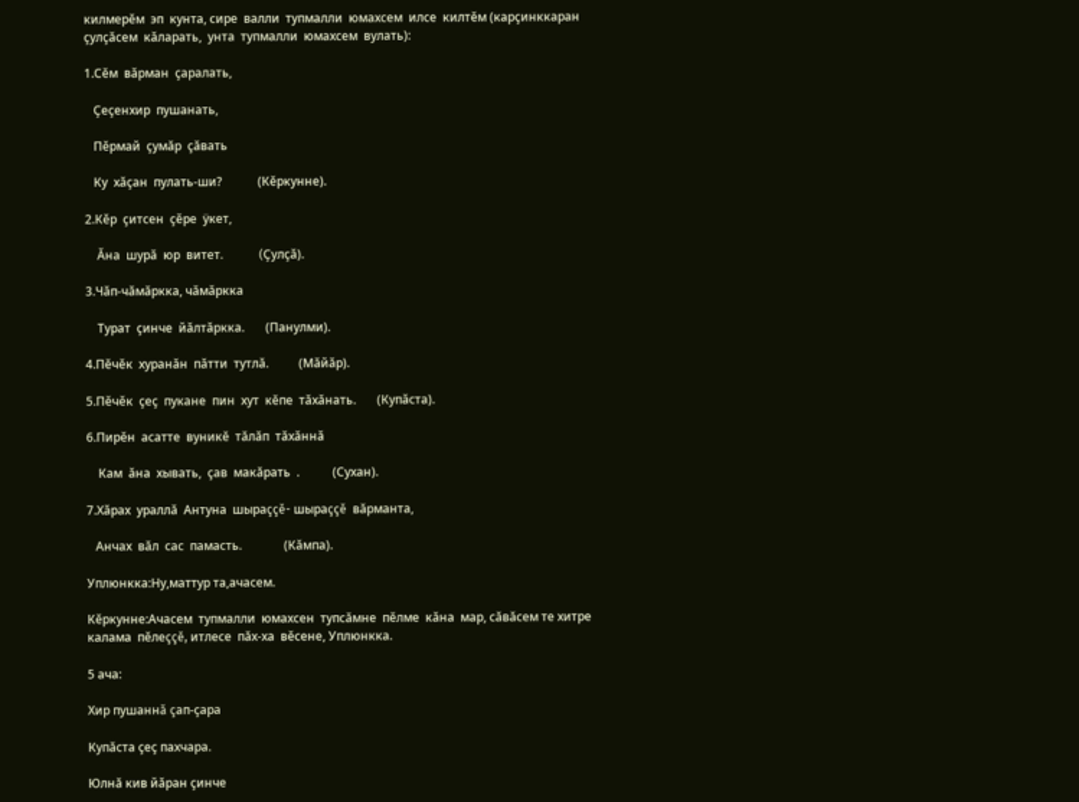килмерĕм  эп  кунта, сире  валли  тупмалли  юмахсем  илсе  килтĕм (карçинккаран  çулçăсем  кăларать,  унта  тупмалли  юмахсем  вулать):

1.Сĕм  вăрман  çаралать,

   Çеçенхир  пушанать,

   Пĕрмай  çумăр  çăвать

   Ку  хăçан  пулать-ши?            (Кĕркунне).

2.Кĕр  çитсен  çĕре  ÿкет,

    Ăна  шурă  юр  витет.            (Çулçă).

3.Чăп-чăмăркка, чăмăркка

    Турат  çинче  йăлтăркка.       (Панулми).

4.Пĕчĕк  хуранăн  пăтти  тутлă.          (Мăйăр).

5.Пĕчĕк  çеç  пукане  пин  хут  кĕпе  тăхăнать.       (Купăста).

6.Пирĕн  асатте  вуникĕ  тăлăп  тăхăннă

    Кам  ăна  хывать,  çав  макăрать  .           (Сухан).

7.Хăрах  ураллă  Антуна  шыраççĕ- шыраççĕ  вăрманта,

   Анчах  вăл  сас  памасть.              (Кăмпа).

Уплюнкка:Ну,маттур та,ачасем.

Кĕркунне:Ачасем  тупмалли  юмахсен  тупсăмне  пĕлме  кăна  мар, сăвăсем те хитре калама  пĕлеççĕ, итлесе  пăх-ха  вĕсене, Уплюнкка.

5 ача:

Хир пушаннă çап-çара

Купăста çеç пахчара.

Юлнă кив йăран çинче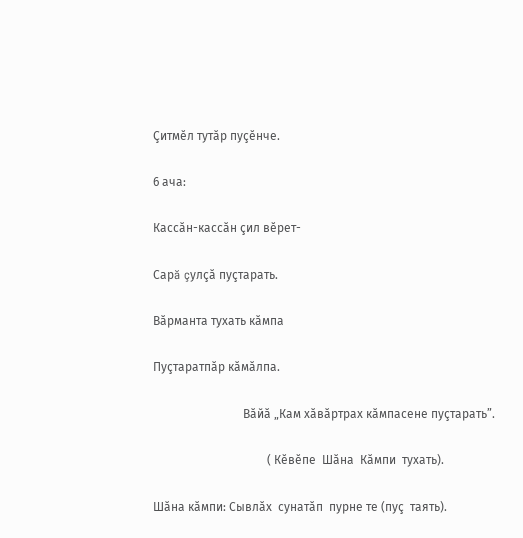Çитмĕл тутăр пуçĕнче.

6 ача:

Кассăн-кассăн çил вĕрет-

Сарă çулçă пуçтарать.

Вăрманта тухать кăмпа

Пуçтаратпăр кăмăлпа.

                              Вăйă „Кам хăвăртрах кăмпасене пуçтарать”.

                                      ( Кĕвĕпе  Шăна  Кăмпи  тухать).

Шăна кăмпи: Сывлăх  сунатăп  пурне те (пуç  таять).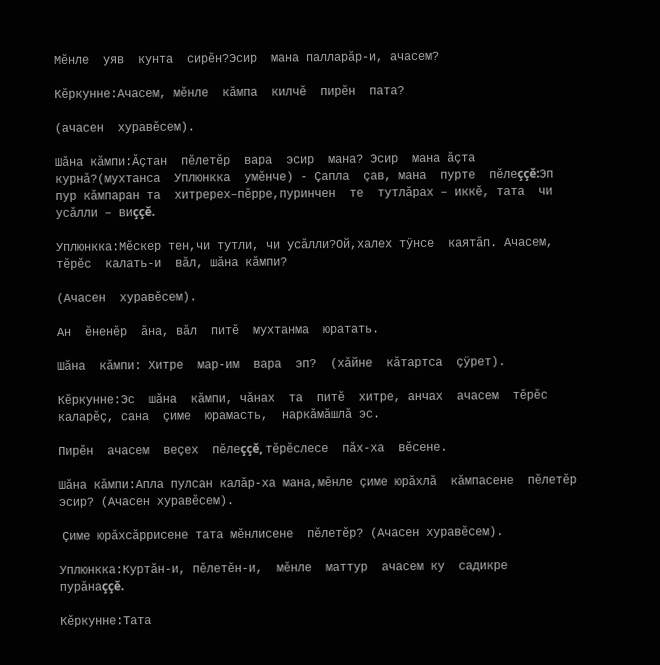Мĕнле  уяв  кунта  сирĕн?Эсир  мана палларăр-и, ачасем?

Кĕркунне:Ачасем, мĕнле  кăмпа  килчĕ  пирĕн  пата?

(ачасен  хуравĕсем).

Шăна кăмпи:Ăçтан  пĕлетĕр  вара  эсир  мана? Эсир  мана ăçта  курнă?(мухтанса  Уплюнкка  умĕнче) - Çапла  çав, мана  пурте  пĕлеççĕ:Эп пур кăмпаран та  хитререх–пĕрре,пуринчен  те  тутлăрах – иккĕ, тата  чи  усăлли – виççĕ.

Уплюнкка:Мĕскер тен,чи тутли, чи усăлли?Ой,халех тÿнсе  каятăп. Ачасем, тĕрĕс  калать-и  вăл, шăна кăмпи?

(Ачасен  хуравĕсем).

Ан  ĕненĕр  ăна, вăл  питĕ  мухтанма  юратать.

Шăна  кăмпи: Хитре  мар-им  вара  эп?  (хăйне  кăтартса  çÿрет).

Кĕркунне:Эс  шăна  кăмпи, чăнах  та  питĕ  хитре, анчах  ачасем  тĕрĕс  каларĕç, сана  çиме  юрамасть,  наркăмăшлă эс.

Пирĕн  ачасем  веçех  пĕлеççĕ, тĕрĕслесе  пăх-ха  вĕсене.

Шăна кăмпи:Апла пулсан калăр-ха мана,мĕнле çиме юрăхлă  кăмпасене  пĕлетĕр  эсир? (Ачасен хуравĕсем).

 Çиме юрăхсăррисене тата мĕнлисене  пĕлетĕр? (Ачасен хуравĕсем).

Уплюнкка:Куртăн-и, пĕлетĕн-и,  мĕнле  маттур  ачасем ку  садикре  пурăнаççĕ.

Кĕркунне:Тата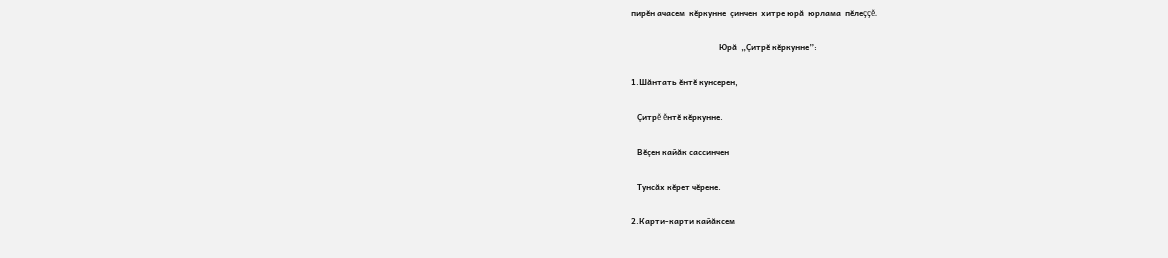пирĕн ачасем  кĕркунне  çинчен  хитре юрă  юрлама  пĕлеççĕ.

                                            Юрă  „Çитрĕ кĕркунне”:

1.Шăнтать ĕнтĕ кунсерен,

   Çитрĕ ĕнтĕ кĕркунне.

   Вĕçен кайăк сассинчен

   Тунсăх кĕрет чĕрене.

2.Карти-карти кайăксем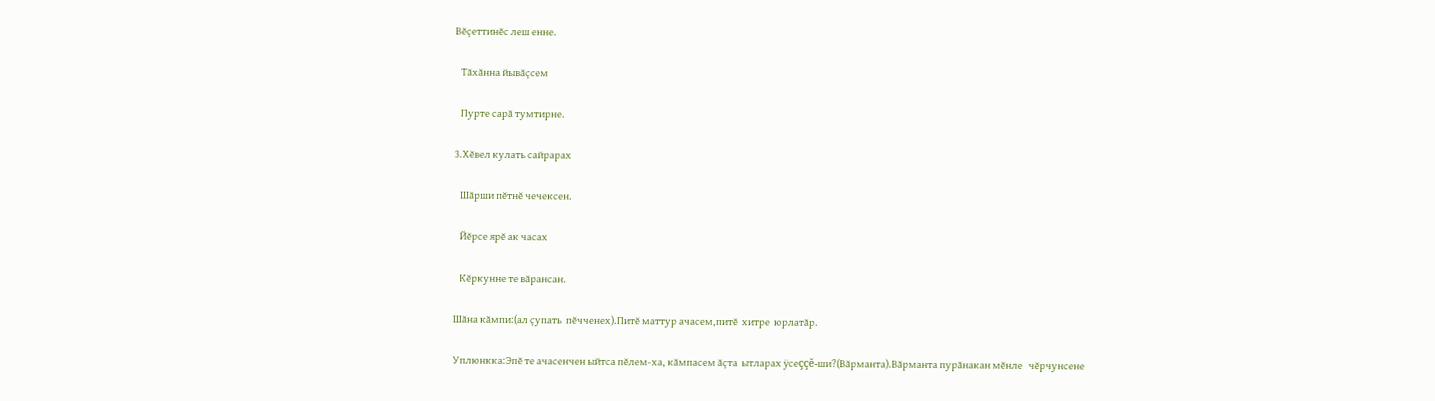Вĕçеттинĕс леш енне.

   Тăхăнна йывăçсем

   Пурте сарă тумтирне.

3.Хĕвел кулать сайрарах

   Шăрши пĕтнĕ чечексен.

   Йĕрсе ярĕ ак часах

   Кĕркунне те вăрансан.

Шăна кăмпи:(ал çупать  пĕчченех).Питĕ маттур ачасем,питĕ  хитре  юрлатăр.

Уплюнкка:Эпĕ те ачасенчен ыйтса пĕлем-ха, кăмпасем ăçта  ытларах ÿсеççĕ-ши?(Вăрманта).Вăрманта пурăнакан мĕнле   чĕрчунсене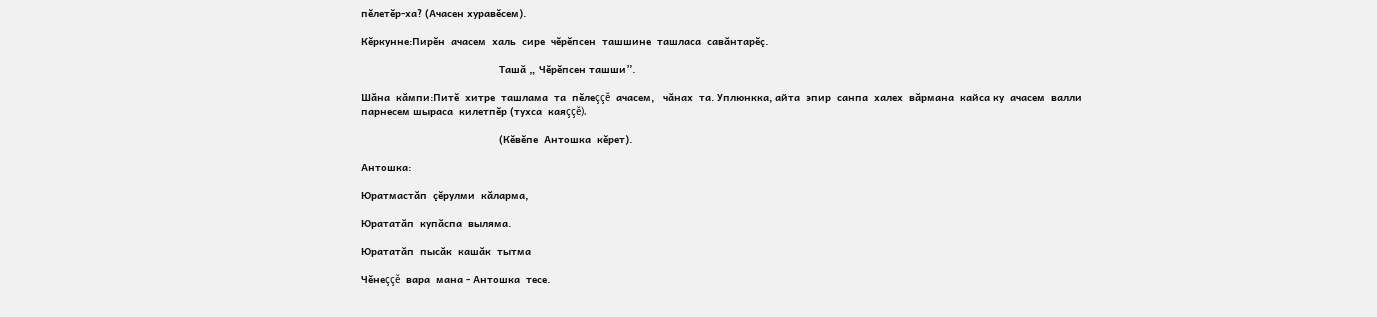пĕлетĕр-ха? (Ачасен хуравĕсем).

Кĕркунне:Пирĕн  ачасем  халь  сире  чĕрĕпсен  ташшине  ташласа  савăнтарĕç.

                                              Ташă „ Чĕрĕпсен ташши”.

Шăна  кăмпи:Питĕ  хитре  ташлама  та  пĕлеççĕ  ачасем,   чăнах  та. Уплюнкка, айта  эпир  санпа  халех  вăрмана  кайса ку  ачасем  валли  парнесем шыраса  килетпĕр (тухса  каяççĕ).

                                              (Кĕвĕпе  Антошка  кĕрет).

Антошка:

Юратмастăп  çĕрулми  кăларма,

Юрататăп  купăспа  выляма.

Юрататăп  пысăк  кашăк  тытма

Чĕнеççĕ  вара  мана - Антошка  тесе.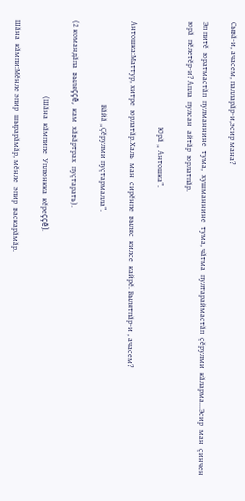Сывă-и, ачасем, палларăр-и,эсир мана?

Эп питĕ  юратмастăп  пулманнине  тума,  хушманнине  тума, чăтма  пултараймастăп  çĕрулми  кăларма...Эсир  ман  çинчен  юрă  пĕлетĕр-и? Апла  пулсан  айтăр  юрлатпăр.

                                                     Юрă „ Антошка”.

Антошка:Маттур, хитре  юрлатăр.Халь  ман  сирĕнпе  выляс  килсе  кайрĕ. Вылятпăр-и , ачасем?

                                          Вăйă „Çĕрулми пуçтармалла”.

(2 командăпа  выляççĕ,  кам  хăвăртрах  пуçтарать).

                                      (Шăна  кăмпипе  Уплюнкка  кĕреççĕ).

Шăна  кăмпи:Мĕнле эпир  шырарăмăр, мĕнле  эпир  васкарăмăр.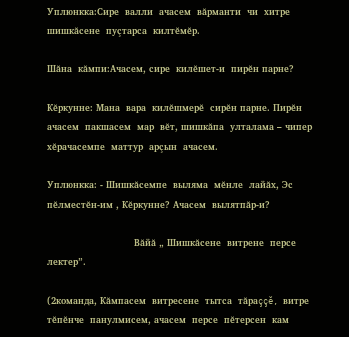Уплюнкка:Сире  валли  ачасем  вăрманти  чи  хитре  шишкăсене  пуçтарса  килтĕмĕр.

Шăна  кăмпи:Ачасем, сире  килĕшет-и  пирĕн парне?

Кĕркунне: Мана  вара  килĕшмерĕ  сирĕн парне. Пирĕн  ачасем  пакшасем  мар  вĕт, шишкăпа  улталама – чипер  хĕрачасемпе  маттур  арçын  ачасем.

Уплюнкка: - Шишкăсемпе  выляма  мĕнле  лайăх, Эс  пĕлместĕн-им , Кĕркунне? Ачасем  вылятпăр-и?

                             Вăйă „ Шишкăсене  витрене  персе  лектер”.

(2команда, Кăмпасем  витресене  тытса  тăраççĕ, витре  тĕпĕнче  панулмисем, ачасем  персе  пĕтерсен  кам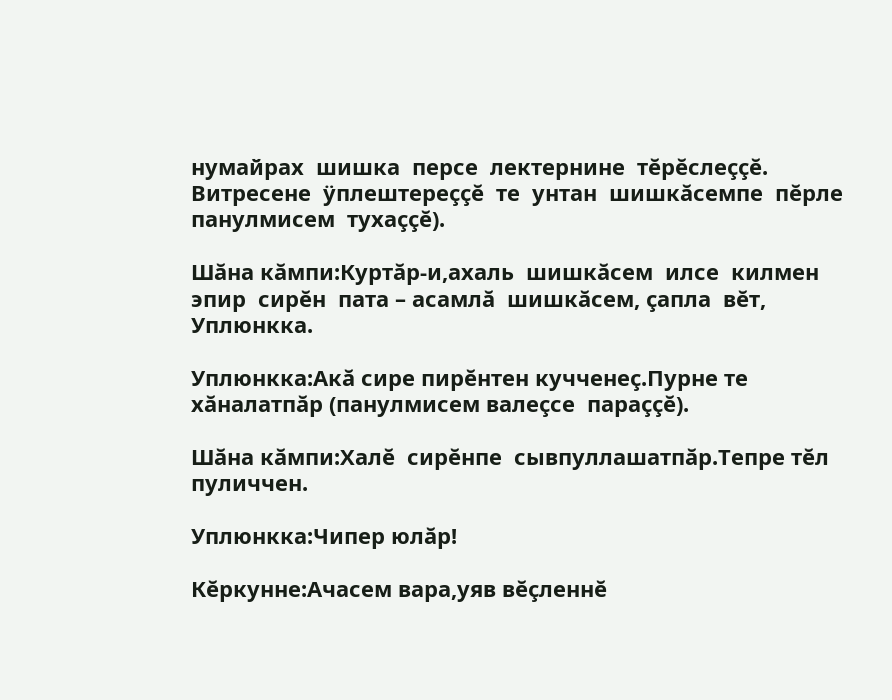нумайрах  шишка  персе  лектернине  тĕрĕслеççĕ. Витресене  ÿплештереççĕ  те  унтан  шишкăсемпе  пĕрле  панулмисем  тухаççĕ).

Шăна кăмпи:Куртăр-и,ахаль  шишкăсем  илсе  килмен  эпир  сирĕн  пата – асамлă  шишкăсем, çапла  вĕт, Уплюнкка.

Уплюнкка:Акă сире пирĕнтен кучченеç.Пурне те хăналатпăр (панулмисем валеçсе  параççĕ).

Шăна кăмпи:Халĕ  сирĕнпе  сывпуллашатпăр.Тепре тĕл  пуличчен.

Уплюнкка:Чипер юлăр!

Кĕркунне:Ачасем вара,уяв вĕçленнĕ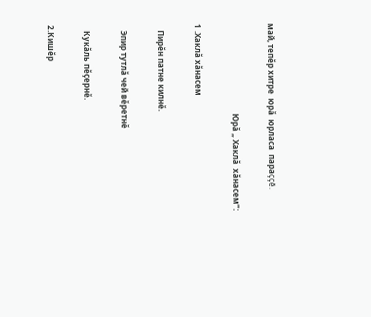май, тепĕр хитре  юрă  юрласа  параççĕ.

                                             Юрă „ Хаклă  хăнасем”:

1 .Хаклă хăнасем

   Пирĕн патне килнĕ.

   Эпир тутлă чей вĕретнĕ

   Кукăль пĕçернĕ.

2.Кишĕр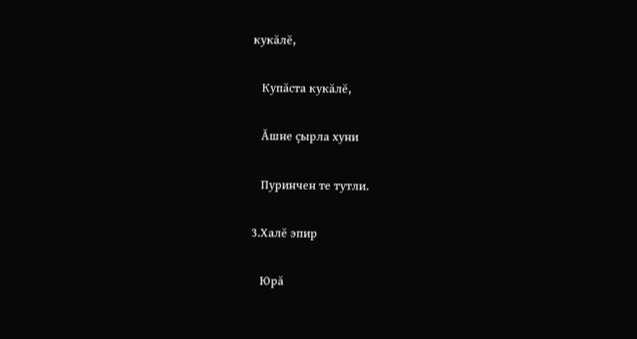кукăлĕ,

   Купăста кукăлĕ,

   Ăшне çырла хуни

   Пуринчен те тутли.

3.Халĕ эпир

   Юрă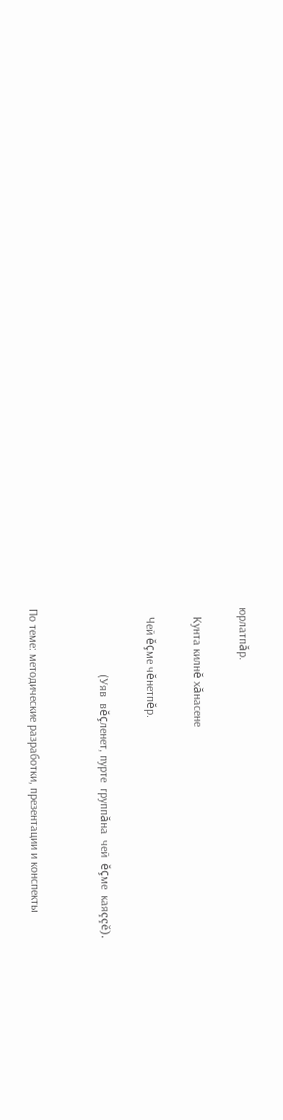юрлатпăр.

   Кунта килнĕ хăнасене

   Чей ĕçме чĕнетпĕр.

                      (Уяв  вĕçленет, пурте  группăна  чей  ĕçме  каяççĕ).


По теме: методические разработки, презентации и конспекты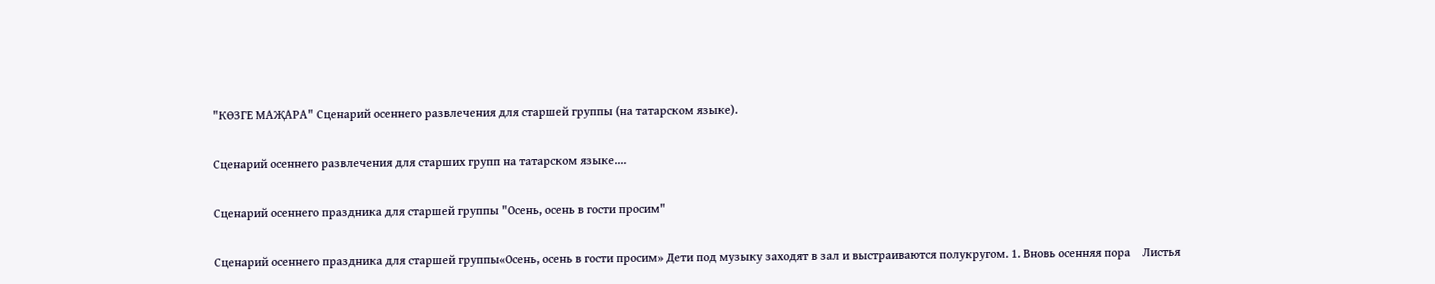"КӨЗГЕ МАҖАРА" Сценарий осеннего развлечения для старшей группы (на татарском языке).

Сценарий осеннего развлечения для старших групп на татарском языке....

Сценарий осеннего праздника для старшей группы "Осень, осень в гости просим"

Сценарий осеннего праздника для старшей группы«Осень, осень в гости просим» Дети под музыку заходят в зал и выстраиваются полукругом. 1. Вновь осенняя пора    Листья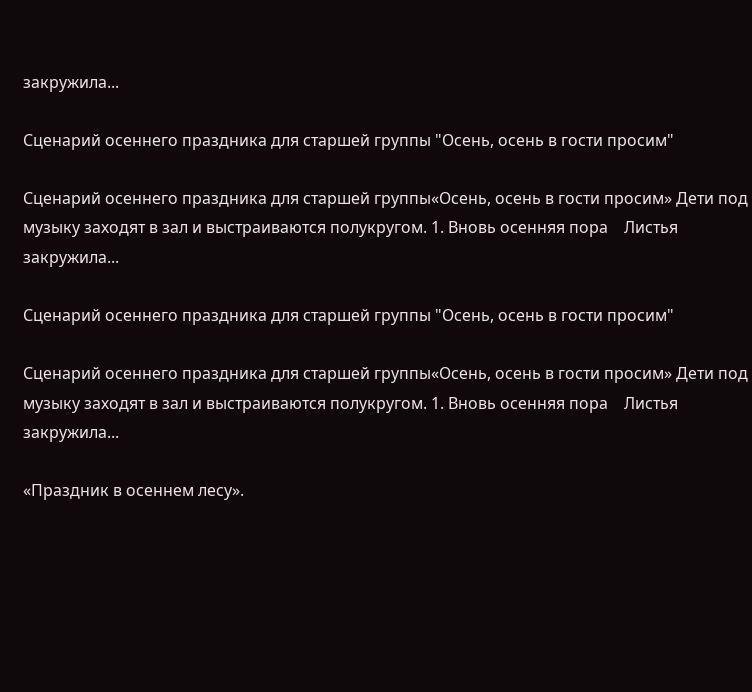закружила...

Сценарий осеннего праздника для старшей группы "Осень, осень в гости просим"

Сценарий осеннего праздника для старшей группы«Осень, осень в гости просим» Дети под музыку заходят в зал и выстраиваются полукругом. 1. Вновь осенняя пора    Листья закружила...

Сценарий осеннего праздника для старшей группы "Осень, осень в гости просим"

Сценарий осеннего праздника для старшей группы«Осень, осень в гости просим» Дети под музыку заходят в зал и выстраиваются полукругом. 1. Вновь осенняя пора    Листья закружила...

«Праздник в осеннем лесу».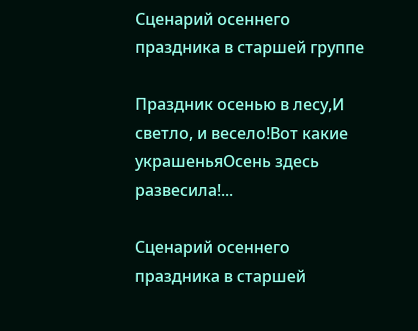Сценарий осеннего праздника в старшей группе

Праздник осенью в лесу,И светло, и весело!Вот какие украшеньяОсень здесь развесила!...

Сценарий осеннего праздника в старшей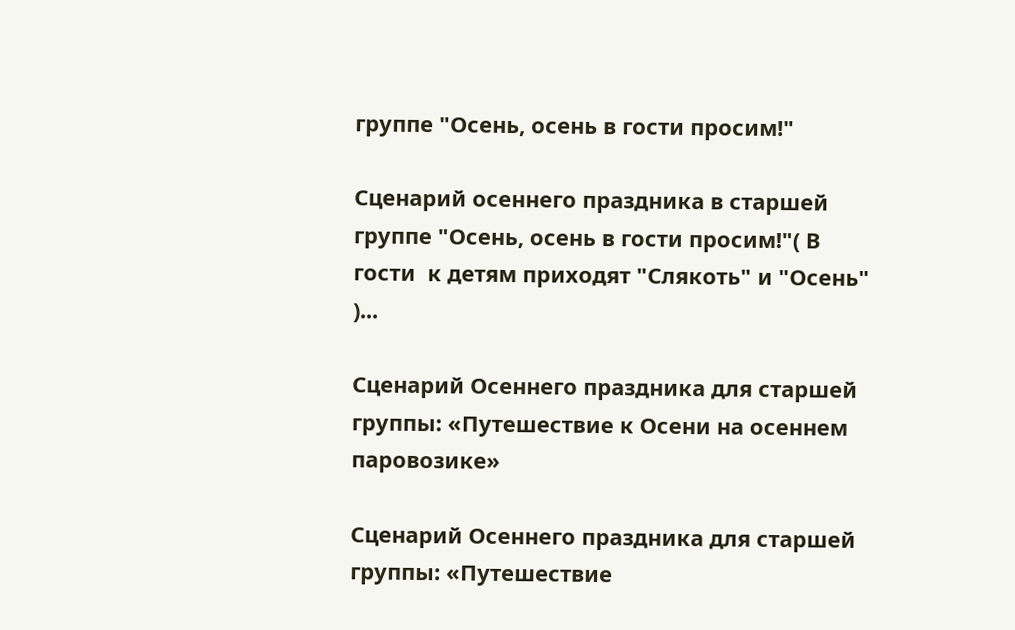группе "Осень, осень в гости просим!"

Сценарий осеннего праздника в старшей группе "Осень, осень в гости просим!"( В гости  к детям приходят "Слякоть" и "Осень" )...

Сценарий Осеннего праздника для старшей группы: «Путешествие к Осени на осеннем паровозике»

Сценарий Осеннего праздника для старшей группы: «Путешествие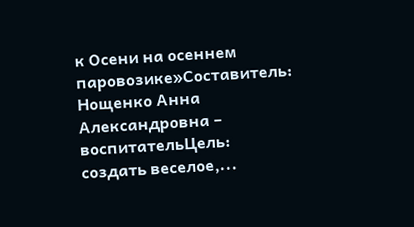к Осени на осеннем паровозике»Составитель: Нощенко Анна Александровна – воспитательЦель: создать веселое,...